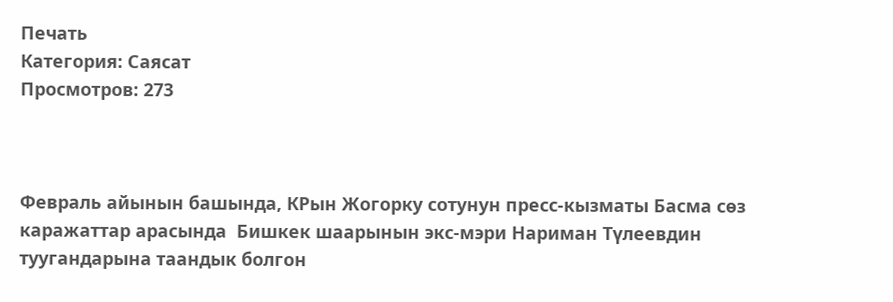Печать
Категория: Саясат
Просмотров: 273



Февраль айынын башында, КРын Жогорку сотунун пресс-кызматы Басма сөз каражаттар арасында  Бишкек шаарынын экс-мэри Нариман Түлеевдин туугандарына таандык болгон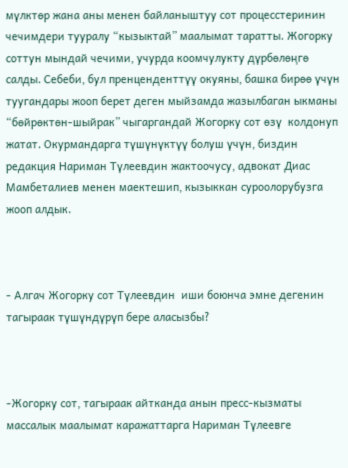мүлктөр жана аны менен байланыштуу сот процесстеринин чечимдери тууралу “кызыктай” маалымат таратты. Жогорку соттун мындай чечими, учурда коомчулукту дүрбөлөңгө салды. Себеби, бул пренценденттүү окуяны, башка бирөө үчүн туугандары жооп берет деген мыйзамда жазылбаган ыкманы “бөйрөктөн-шыйрак” чыгаргандай Жогорку сот өзү  колдонуп жатат. Окурмандарга түшүнүктүү болуш үчүн, биздин редакция Нариман Түлеевдин жактоочусу, адвокат Диас Мамбеталиев менен маектешип, кызыккан суроолорубузга жооп алдык.



- Алгач Жогорку сот Түлеевдин  иши боюнча эмне дегенин тагыраак түшүндүрүп бере аласызбы?



-Жогорку сот, тагыраак айтканда анын пресс-кызматы массалык маалымат каражаттарга Нариман Түлеевге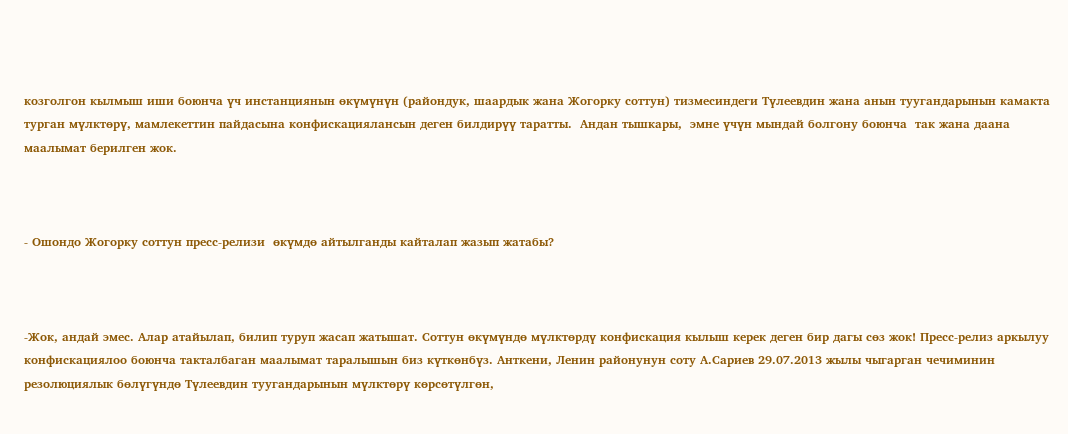козголгон кылмыш иши боюнча үч инстанциянын өкүмүнүн (райондук, шаардык жана Жогорку соттун) тизмесиндеги Түлеевдин жана анын туугандарынын камакта турган мүлктөрү, мамлекеттин пайдасына конфискациялансын деген билдирүү таратты.  Андан тышкары,  эмне үчүн мындай болгону боюнча  так жана даана маалымат берилген жок.



- Ошондо Жогорку соттун пресс-релизи  өкүмдө айтылганды кайталап жазып жатабы?



-Жок, андай эмес. Алар атайылап, билип туруп жасап жатышат. Соттун өкүмүндө мүлктөрдү конфискация кылыш керек деген бир дагы сөз жок! Пресс-релиз аркылуу конфискациялоо боюнча такталбаган маалымат таралышын биз күткөнбүз. Анткени, Ленин районунун соту А.Сариев 29.07.2013 жылы чыгарган чечиминин резолюциялык бөлүгүндө Түлеевдин туугандарынын мүлктөрү көрсөтүлгөн,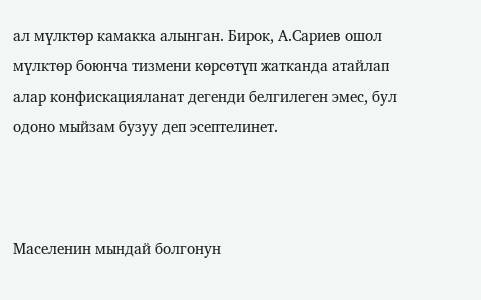ал мүлктөр камакка алынган. Бирок, А.Сариев ошол мүлктөр боюнча тизмени көрсөтүп жатканда атайлап алар конфискацияланат дегенди белгилеген эмес, бул одоно мыйзам бузуу деп эсептелинет.



Маселенин мындай болгонун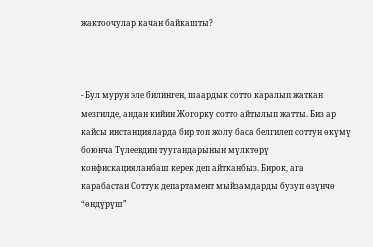жактоочулар качан байкашты?



- Бул мурун эле билинген, шаардык сотто каралып жаткан мезгилде, андан кийин Жогорку сотто айтылып жатты. Биз ар кайсы инстанцияларда бир топ жолу баса белгилеп соттун өкүмү боюнча Түлеевдин туугандарынын мүлктөрү конфискацияланбаш керек деп айтканбыз. Бирок, ага карабастан Соттук департамент мыйзамдарды бузуп өзүнчө “өндүрүш”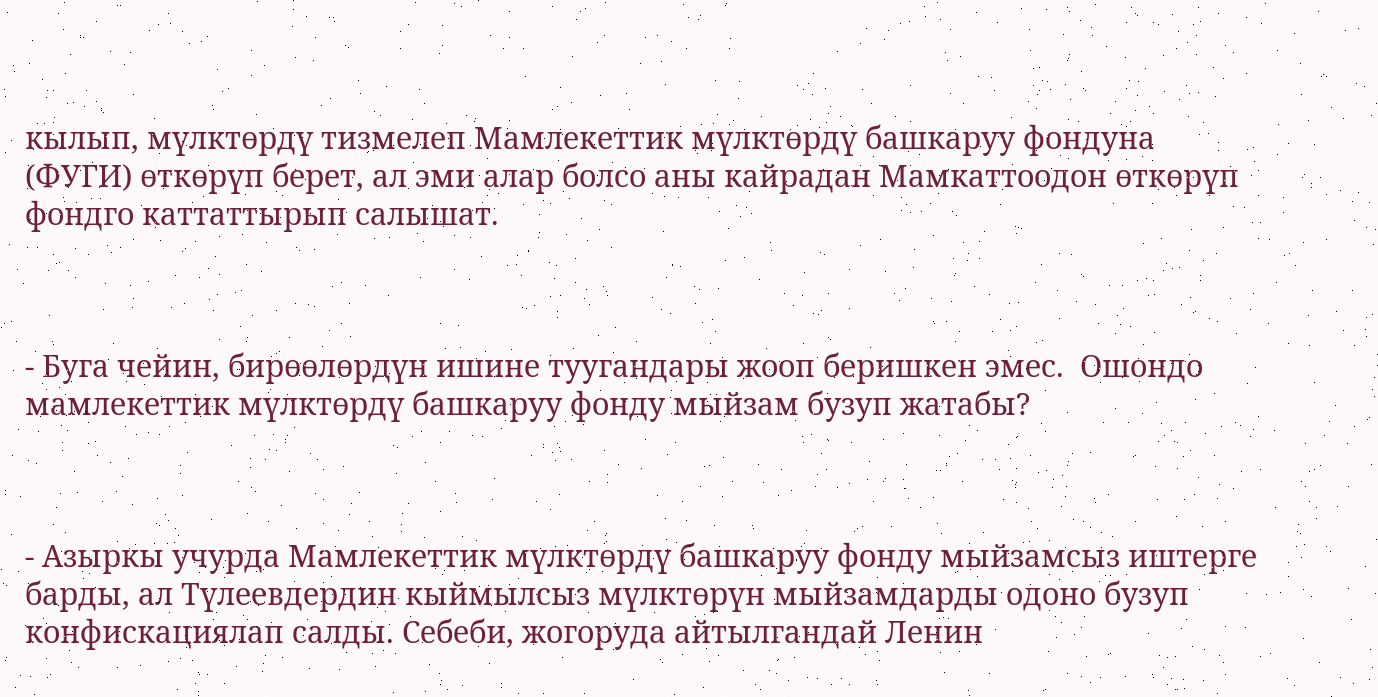кылып, мүлктөрдү тизмелеп Мамлекеттик мүлктөрдү башкаруу фондуна (ФУГИ) өткөрүп берет, ал эми алар болсо аны кайрадан Мамкаттоодон өткөрүп фондго каттаттырып салышат.



- Буга чейин, бирөөлөрдүн ишине туугандары жооп беришкен эмес.  Ошондо мамлекеттик мүлктөрдү башкаруу фонду мыйзам бузуп жатабы?



- Азыркы учурда Мамлекеттик мүлктөрдү башкаруу фонду мыйзамсыз иштерге барды, ал Түлеевдердин кыймылсыз мүлктөрүн мыйзамдарды одоно бузуп конфискациялап салды. Себеби, жогоруда айтылгандай Ленин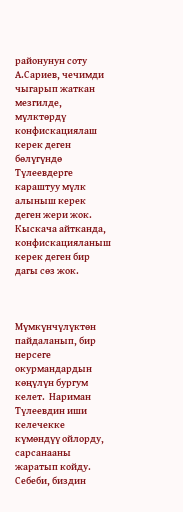районунун соту А.Сариев, чечимди чыгарып жаткан мезгилде, мүлктөрдү конфискациялаш  керек деген бөлүгүндө Түлеевдерге караштуу мүлк алыныш керек деген жери жок. Кыскача айтканда, конфискацияланыш керек деген бир дагы сөз жок.



Мүмкүнчүлүктөн пайдаланып, бир нерсеге окурмандардын көңүлүн бургум келет.  Нариман Түлеевдин иши келечекке күмөндүү ойлорду, сарсанааны жаратып койду. Себеби, биздин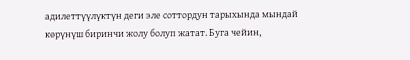адилеттүүлүктүн деги эле соттордун тарыхында мындай көрүнүш биринчи жолу болуп жатат. Буга чейин,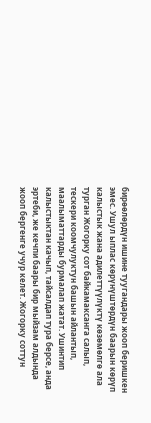бирөөлөрдүн ишине туугандары жооп беришкен эмес. Ушул ыплас көрүнүштөрдүн баарын көрүп калыстык жана адилеттүүлүктү көзөмөлгө ала турган Жогорку сот байкамаксанга салып, тескери коомчулуктун башын айлантып, маалыматтарды бурмалап жатат. Ушинтип калыстыктан качып, тайсалдап тура берсе, анда эртеби, же кечпи баары бир мыйзам алдында жооп бергенге учур келет. Жогорку соттун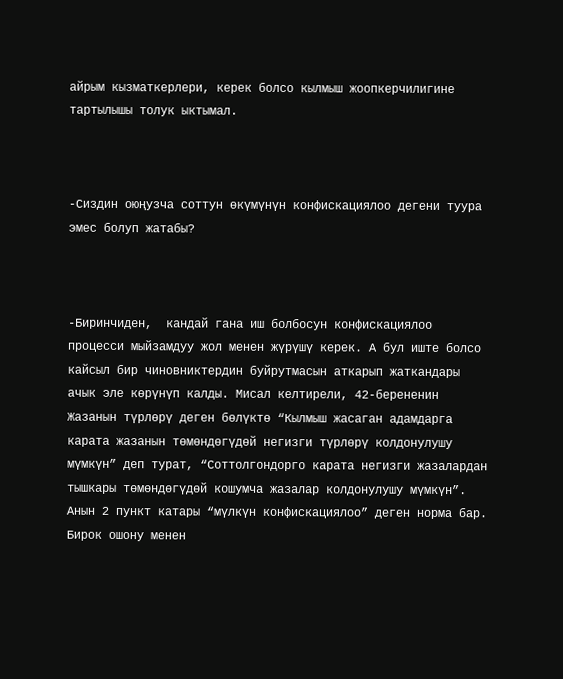айрым кызматкерлери, керек болсо кылмыш жоопкерчилигине тартылышы толук ыктымал.



-Сиздин оюңузча соттун өкүмүнүн конфискациялоо дегени туура эмес болуп жатабы?



-Биринчиден,  кандай гана иш болбосун конфискациялоо процесси мыйзамдуу жол менен жүрүшү керек. А бул иште болсо кайсыл бир чиновниктердин буйрутмасын аткарып жаткандары ачык эле көрүнүп калды. Мисал келтирели, 42-берененин Жазанын түрлөрү деген бөлүктө “Кылмыш жасаган адамдарга карата жазанын төмөндөгүдөй негизги түрлөрү колдонулушу мүмкүн” деп турат, “Соттолгондорго карата негизги жазалардан тышкары төмөндөгүдөй кошумча жазалар колдонулушу мүмкүн”. Анын 2 пункт катары “мүлкүн конфискациялоо” деген норма бар. Бирок ошону менен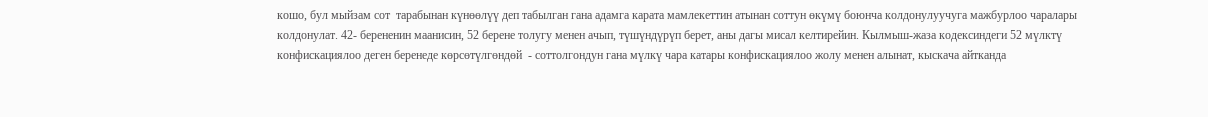кошо, бул мыйзам сот  тарабынан күнөөлүү деп табылган гана адамга карата мамлекеттин атынан соттун өкүмү боюнча колдонулуучуга мажбурлоо чаралары колдонулат. 42- берененин маанисин, 52 берене толугу менен ачып, түшүндүрүп берет, аны дагы мисал келтирейин. Кылмыш-жаза кодексиндеги 52 мүлктү конфискациялоо деген беренеде көрсөтүлгөндөй  - соттолгондун гана мүлкү чара катары конфискациялоо жолу менен алынат, кыскача айтканда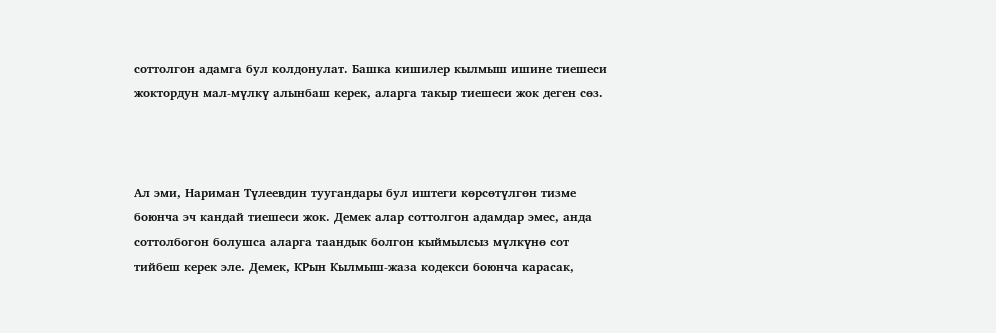соттолгон адамга бул колдонулат. Башка кишилер кылмыш ишине тиешеси жоктордун мал-мүлкү алынбаш керек, аларга такыр тиешеси жок деген сөз.



Ал эми, Нариман Түлеевдин туугандары бул иштеги көрсөтүлгөн тизме боюнча эч кандай тиешеси жок. Демек алар соттолгон адамдар эмес, анда соттолбогон болушса аларга таандык болгон кыймылсыз мүлкүнө сот тийбеш керек эле. Демек, КРын Кылмыш-жаза кодекси боюнча карасак,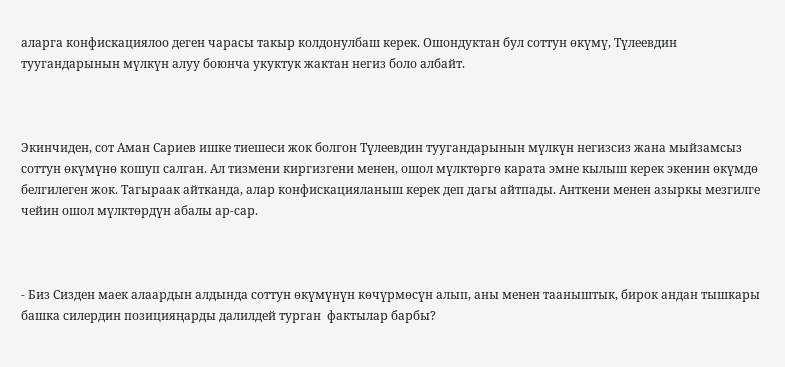аларга конфискациялоо деген чарасы такыр колдонулбаш керек. Ошондуктан бул соттун өкүмү, Түлеевдин туугандарынын мүлкүн алуу боюнча укуктук жактан негиз боло албайт.



Экинчиден, сот Аман Сариев ишке тиешеси жок болгон Түлеевдин туугандарынын мүлкүн негизсиз жана мыйзамсыз соттун өкүмүнө кошуп салган. Ал тизмени киргизгени менен, ошол мүлктөргө карата эмне кылыш керек экенин өкүмдө белгилеген жок. Тагыраак айтканда, алар конфискацияланыш керек деп дагы айтпады. Анткени менен азыркы мезгилге чейин ошол мүлктөрдүн абалы ар-сар.



- Биз Сизден маек алаардын алдында соттун өкүмүнүн көчүрмөсүн алып, аны менен тааныштык, бирок андан тышкары башка силердин позицияңарды далилдей турган  фактылар барбы?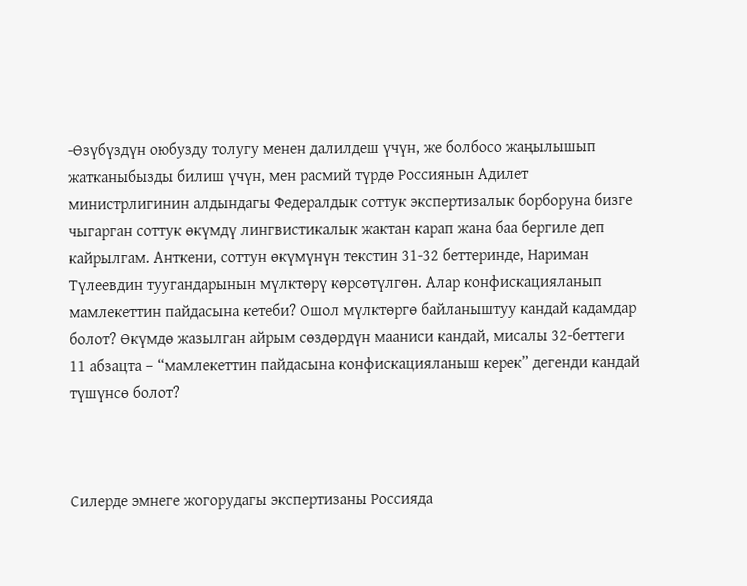-Өзүбүздүн оюбузду толугу менен далилдеш үчүн, же болбосо жаңылышып жатканыбызды билиш үчүн, мен расмий түрдө Россиянын Адилет министрлигинин алдындагы Федералдык соттук экспертизалык борборуна бизге чыгарган соттук өкүмдү лингвистикалык жактан карап жана баа бергиле деп кайрылгам. Анткени, соттун өкүмүнүн текстин 31-32 беттеринде, Нариман Түлеевдин туугандарынын мүлктөрү көрсөтүлгөн. Алар конфискацияланып мамлекеттин пайдасына кетеби? Ошол мүлктөргө байланыштуу кандай кадамдар болот? Өкүмдө жазылган айрым сөздөрдүн мааниси кандай, мисалы 32-беттеги 11 абзацта – “мамлекеттин пайдасына конфискацияланыш керек” дегенди кандай түшүнсө болот?



Силерде эмнеге жогорудагы экспертизаны Россияда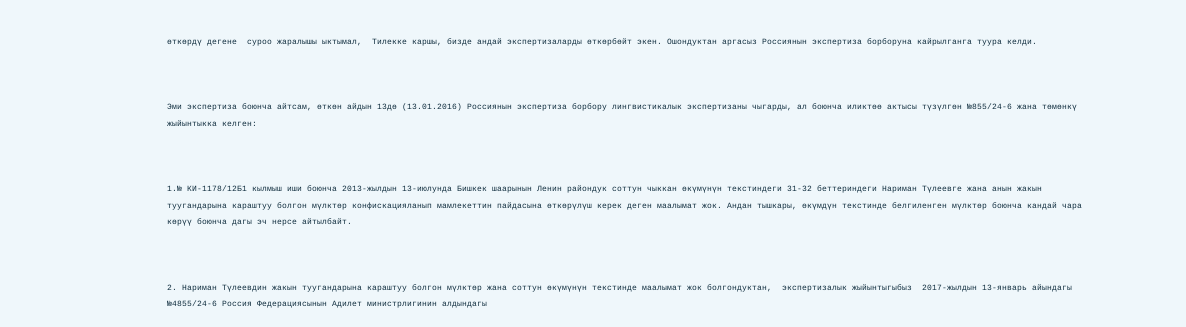өткөрдү дегене  суроо жаралышы ыктымал,  Тилекке каршы, бизде андай экспертизаларды өткөрбөйт экен. Ошондуктан аргасыз Россиянын экспертиза борборуна кайрылганга туура келди.



Эми экспертиза боюнча айтсам, өткөн айдын 13дө (13.01.2016) Россиянын экспертиза борбору лингвистикалык экспертизаны чыгарды, ал боюнча иликтөө актысы түзүлгөн №855/24-6 жана төмөнкү жыйынтыкка келген:



1.№ КИ-1178/12Б1 кылмыш иши боюнча 2013-жылдын 13-июлунда Бишкек шаарынын Ленин райондук соттун чыккан өкүмүнүн текстиндеги 31-32 беттериндеги Нариман Түлеевге жана анын жакын туугандарына караштуу болгон мүлктөр конфискацияланып мамлекеттин пайдасына өткөрүлүш керек деген маалымат жок. Андан тышкары, өкүмдүн текстинде белгиленген мүлктөр боюнча кандай чара көрүү боюнча дагы эч нерсе айтылбайт.



2. Нариман Түлеевдин жакын туугандарына караштуу болгон мүлктөр жана соттун өкүмүнүн текстинде маалымат жок болгондуктан,  экспертизалык жыйынтыгыбыз  2017-жылдын 13-январь айындагы №4855/24-6 Россия Федерациясынын Адилет министрлигинин алдындагы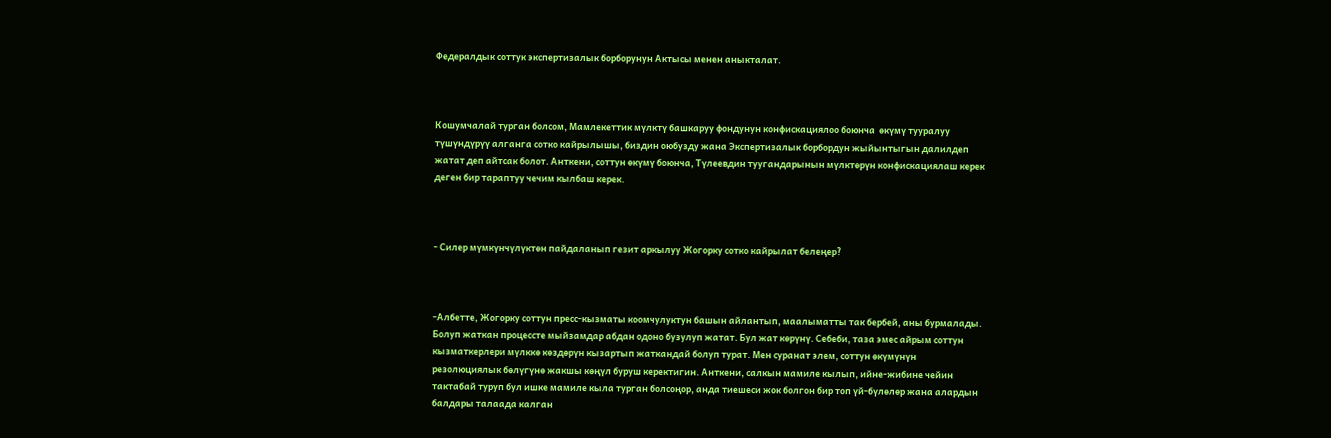Федералдык соттук экспертизалык борборунун Актысы менен аныкталат.



Кошумчалай турган болсом, Мамлекеттик мүлктү башкаруу фондунун конфискациялоо боюнча  өкүмү тууралуу түшүндүрүү алганга сотко кайрылышы, биздин оюбузду жана Экспертизалык борбордун жыйынтыгын далилдеп жатат деп айтсак болот. Анткени, соттун өкүмү боюнча, Түлеевдин туугандарынын мүлктөрүн конфискациялаш керек  деген бир тараптуу чечим кылбаш керек.



- Силер мүмкүнчүлүктөн пайдаланып гезит аркылуу Жогорку сотко кайрылат белеңер?



-Албетте, Жогорку соттун пресс-кызматы коомчулуктун башын айлантып, маалыматты так бербей, аны бурмалады. Болуп жаткан процессте мыйзамдар абдан одоно бузулуп жатат. Бул жат көрүнү. Себеби, таза эмес айрым соттун кызматкерлери мүлккө көздөрүн кызартып жаткандай болуп турат. Мен суранат элем, соттун өкүмүнүн резолюциялык бөлүгүнө жакшы көңүл буруш керектигин. Анткени, салкын мамиле кылып, ийне-жибине чейин тактабай туруп бул ишке мамиле кыла турган болсоңор, анда тиешеси жок болгон бир топ үй-бүлөлөр жана алардын балдары талаада калган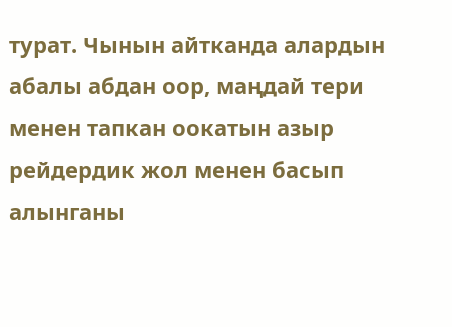турат. Чынын айтканда алардын абалы абдан оор, маңдай тери менен тапкан оокатын азыр рейдердик жол менен басып алынганы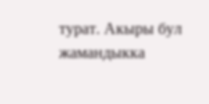турат. Акыры бул жамандыкка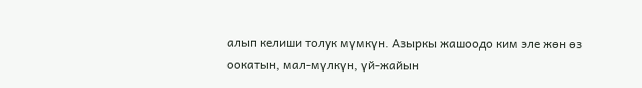алып келиши толук мүмкүн. Азыркы жашоодо ким эле жөн өз оокатын, мал-мүлкүн, үй-жайын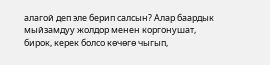алагой деп эле берип салсын? Алар баардык мыйзамдуу жолдор менен коргонушат, бирок, керек болсо көчөгө чыгып,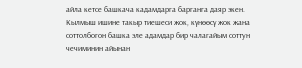айла кетсе башкача кадамдарга барганга даяр экен.  Кылмыш ишине такыр тиешеси жок, күнөөсү жок жана соттолбогон башка эле адамдар бир чалагайым соттун чечиминин айынан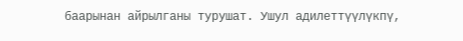баарынан айрылганы турушат. Ушул адилеттүүлүкпү,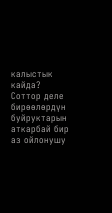калыстык кайда? Соттор деле бирөөлөрдүн буйруктарын аткарбай бир аз ойлонушу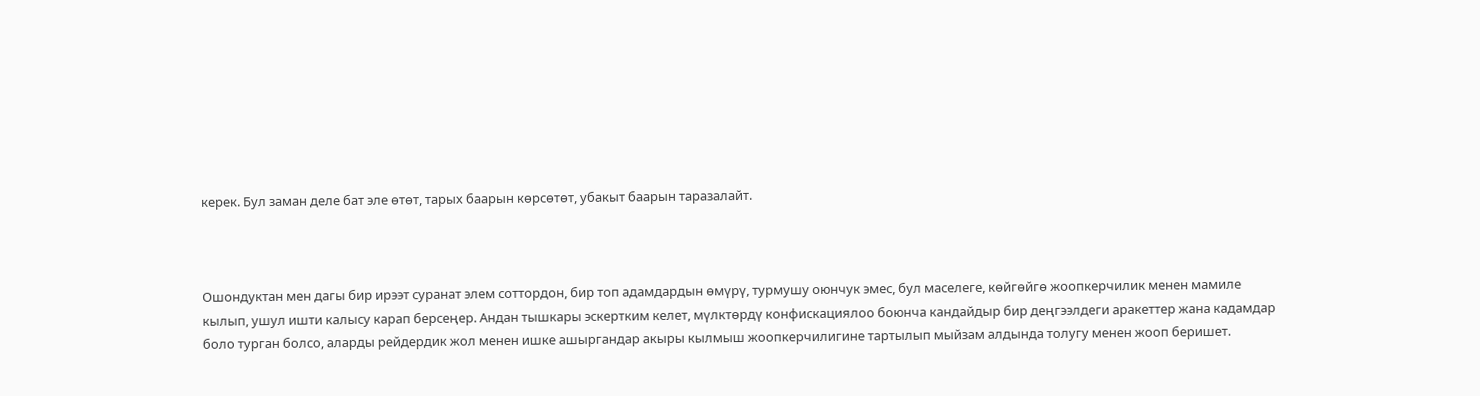керек. Бул заман деле бат эле өтөт, тарых баарын көрсөтөт, убакыт баарын таразалайт.



Ошондуктан мен дагы бир ирээт суранат элем соттордон, бир топ адамдардын өмүрү, турмушу оюнчук эмес, бул маселеге, көйгөйгө жоопкерчилик менен мамиле кылып, ушул ишти калысу карап берсеңер. Андан тышкары эскертким келет, мүлктөрдү конфискациялоо боюнча кандайдыр бир деңгээлдеги аракеттер жана кадамдар боло турган болсо, аларды рейдердик жол менен ишке ашыргандар акыры кылмыш жоопкерчилигине тартылып мыйзам алдында толугу менен жооп беришет.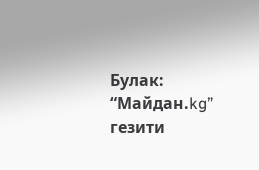Булак: “Майдан.kg” гезити